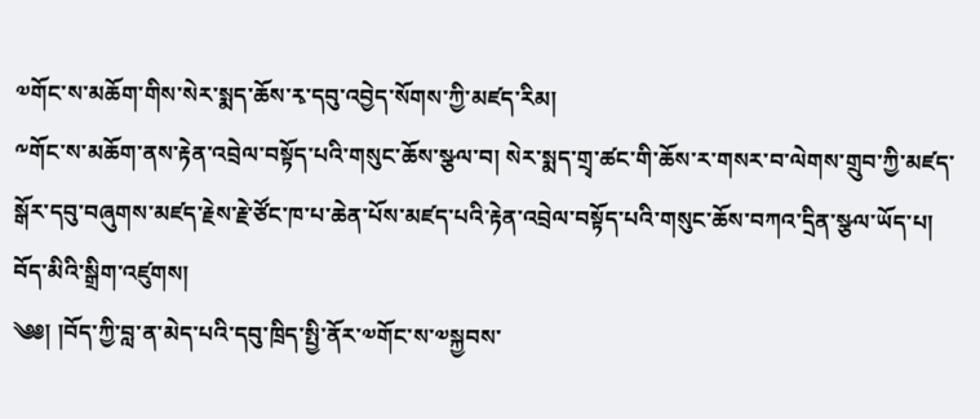༧གོང་ས་མཆོག་གིས་སེར་སྨད་ཆོས་རྭ་དབུ་འབྱེད་སོགས་ཀྱི་མཛད་རིམ།
༸གོང་ས་མཆོག་ནས་རྟེན་འབྲེལ་བསྟོད་པའི་གསུང་ཆོས་སྩལ་བ། སེར་སྨད་གྲྭ་ཚང་གི་ཆོས་ར་གསར་བ་ལེགས་གྲུབ་ཀྱི་མཛད་སྒོར་དབུ་བཞུགས་མཛད་རྗེས་རྗེ་ཙོང་ཁ་པ་ཆེན་པོས་མཛད་པའི་རྟེན་འབྲེལ་བསྟོད་པའི་གསུང་ཆོས་བཀའ་དྲིན་སྩལ་ཡོད་པ།
བོད་མིའི་སྒྲིག་འཛུགས།
༄༅། །བོད་ཀྱི་བླ་ན་མེད་པའི་དབུ་ཁྲིད་སྤྱི་ནོར་༧གོང་ས་༧སྐྱབས་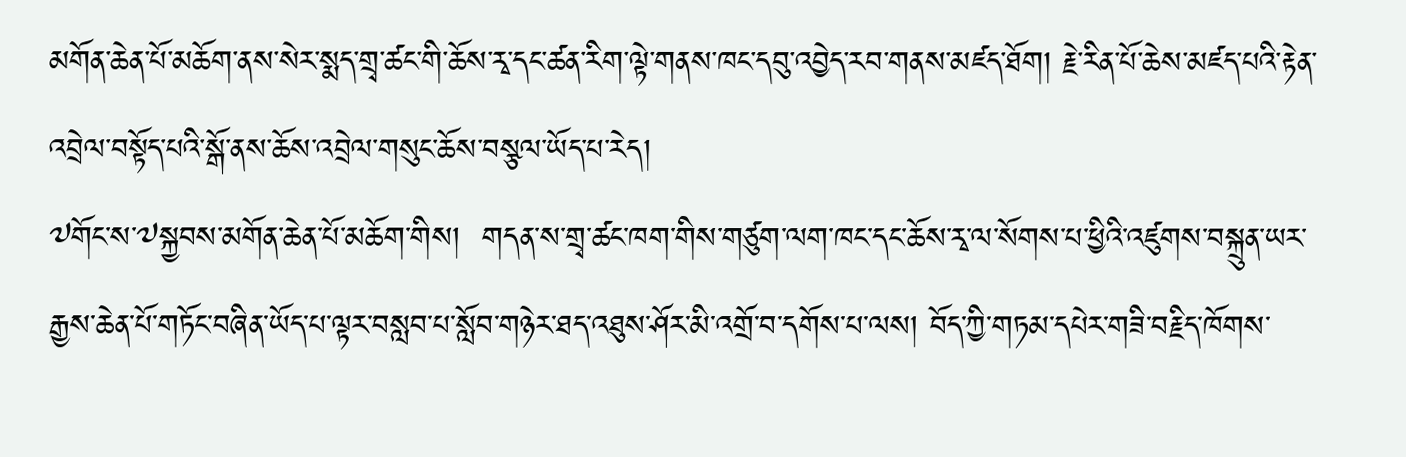མགོན་ཆེན་པོ་མཆོག་ནས་སེར་སྨད་གྲྭ་ཚང་གི་ཆོས་རྭ་དང་ཚན་རིག་ལྟེ་གནས་ཁང་དབུ་འབྱེད་རབ་གནས་མཛད་ཐོག། རྗེ་རིན་པོ་ཆེས་མཛད་པའི་རྟེན་འབྲེལ་བསྟོད་པའི་སྒོ་ནས་ཆོས་འབྲེལ་གསུང་ཆོས་བསྩལ་ཡོད་པ་རེད།
༧གོང་ས་༧སྐྱབས་མགོན་ཆེན་པོ་མཆོག་གིས།  གདན་ས་གྲྭ་ཚང་ཁག་གིས་གཙུག་ལག་ཁང་དང་ཆོས་རྭ་ལ་སོགས་པ་ཕྱིའི་འཛུགས་བསྐྲུན་ཡར་རྒྱས་ཆེན་པོ་གཏོང་བཞིན་ཡོད་པ་ལྟར་བསླབ་པ་སློབ་གཉེར་ཐད་འཐུས་ཤོར་མི་འགྲོ་བ་དགོས་པ་ལས། བོད་ཀྱི་གཏམ་དཔེར་གཟི་བརྗིད་ཁོགས་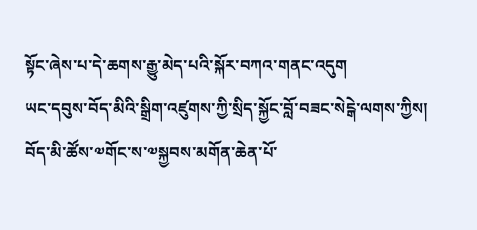སྟོང་ཞེས་པ་དེ་ཆགས་རྒྱུ་མེད་པའི་སྐོར་བཀའ་གནང་འདུག
ཡང་དབུས་བོད་མིའི་སྒྲིག་འཛུགས་ཀྱི་སྲིད་སྐྱོང་བློ་བཟང་སེངྒེ་ལགས་ཀྱིས།  བོད་མི་ཚོས་༧གོང་ས་༧སྐྱབས་མགོན་ཆེན་པོ་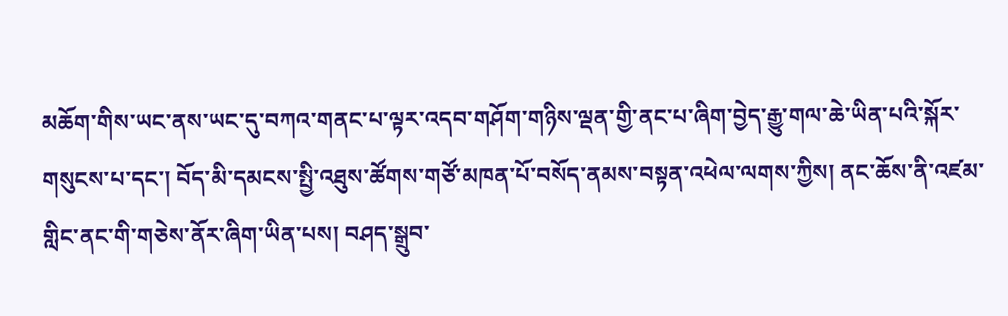མཆོག་གིས་ཡང་ནས་ཡང་དུ་བཀའ་གནང་པ་ལྟར་འདབ་གཤོག་གཉིས་ལྡན་གྱི་ནང་པ་ཞིག་བྱེད་རྒྱུ་གལ་ཆེ་ཡིན་པའི་སྐོར་གསུངས་པ་དང་། བོད་མི་དམངས་སྤྱི་འཐུས་ཚོགས་གཙོ་མཁན་པོ་བསོད་ནམས་བསྟན་འཕེལ་ལགས་ཀྱིས། ནང་ཆོས་ནི་འཛམ་གླིང་ནང་གི་གཅེས་ནོར་ཞིག་ཡིན་པས། བཤད་སྒྲུབ་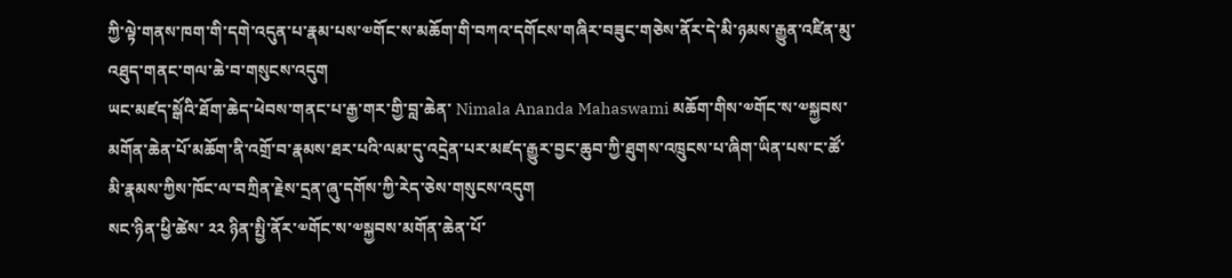ཀྱི་ལྟེ་གནས་ཁག་གི་དགེ་འདུན་པ་རྣམ་པས་༧གོང་ས་མཆོག་གི་བཀའ་དགོངས་གཞིར་བཟུང་གཅེས་ནོར་དེ་མི་ཉམས་རྒྱུན་འཛིན་མུ་འཐུད་གནང་གལ་ཆེ་བ་གསུངས་འདུག
ཡང་མཛད་སྒོའི་ཐོག་ཆེད་ཕེབས་གནང་པ་རྒྱ་གར་གྱི་བླ་ཆེན་ Nimala Ananda Mahaswami མཆོག་གིས་༧གོང་ས་༧སྐྱབས་མགོན་ཆེན་པོ་མཆོག་ནི་འགྲོ་བ་རྣམས་ཐར་པའི་ལམ་དུ་འདྲེན་པར་མཛད་རྒྱུར་བྱང་ཆུབ་ཀྱི་ཐུགས་འཁྲུངས་པ་ཞིག་ཡིན་པས་ང་ཚོ་མི་རྣམས་ཀྱིས་ཁོང་ལ་བཀྲིན་རྗེས་དྲན་ཞུ་དགོས་ཀྱི་རེད་ཅེས་གསུངས་འདུག
སང་ཉིན་ཕྱི་ཚེས་ ༢༢ ཉིན་སྤྱི་ནོར་༧གོང་ས་༧སྐྱབས་མགོན་ཆེན་པོ་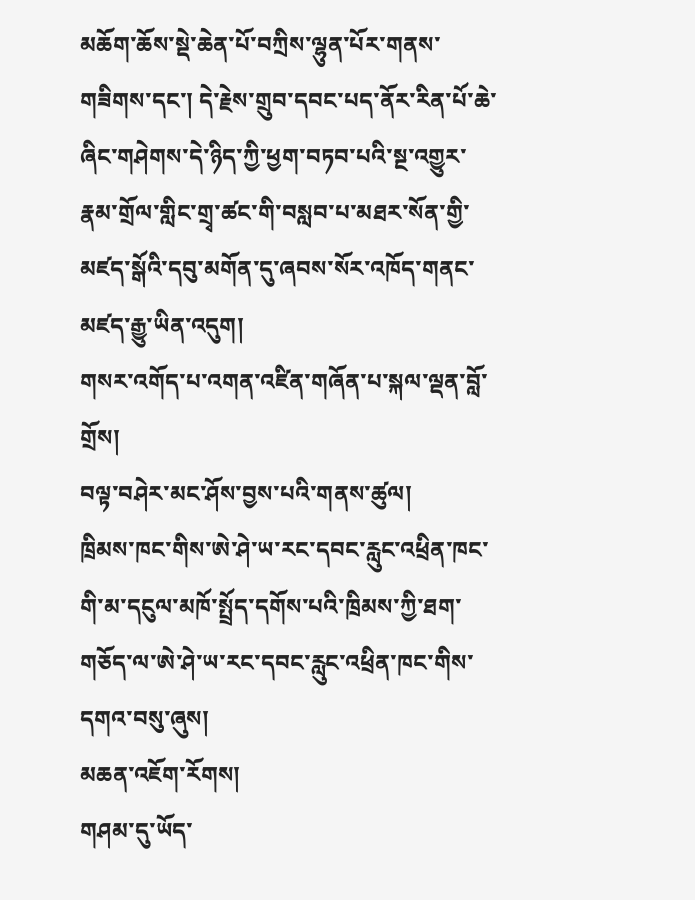མཆོག་ཆོས་སྡེ་ཆེན་པོ་བཀྲིས་ལྷུན་པོར་གནས་གཟིགས་དང་། དེ་རྗེས་གྲུབ་དབང་པད་ནོར་རིན་པོ་ཆེ་ཞིང་གཤེགས་དེ་ཉིད་ཀྱི་ཕྱག་བཏབ་པའི་སྔ་འགྱུར་རྣམ་གྲོལ་གླིང་གྲྭ་ཚང་གི་བསླབ་པ་མཐར་སོན་གྱི་མཛད་སྒོའི་དབུ་མགོན་དུ་ཞབས་སོར་འཁོད་གནང་མཛད་རྒྱུ་ཡིན་འདུག།
གསར་འགོད་པ་འགན་འཛིན་གཞོན་པ་སྐལ་ལྡན་བློ་གྲོས།
བལྟ་བཤེར་མང་ཤོས་བྱས་པའི་གནས་ཚུལ།
ཁྲིམས་ཁང་གིས་ཨེ་ཤེ་ཡ་རང་དབང་རླུང་འཕྲིན་ཁང་གི་མ་དངུལ་མཁོ་སྤྲོད་དགོས་པའི་ཁྲིམས་ཀྱི་ཐག་གཅོད་ལ་ཨེ་ཤེ་ཡ་རང་དབང་རླུང་འཕྲིན་ཁང་གིས་དགའ་བསུ་ཞུས།
མཆན་འཇོག་རོགས།
གཤམ་དུ་ཡོད་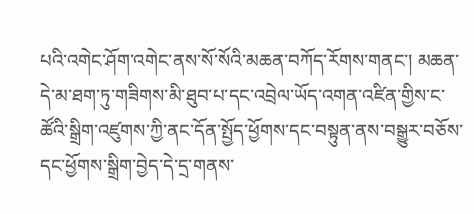པའི་འགེང་ཤོག་འགེང་ནས་སོ་སོའི་མཆན་བཀོད་རོགས་གནང་། མཆན་དེ་མ་ཐག་ཏུ་གཟིགས་མི་ཐུབ་པ་དང་འབྲེལ་ཡོད་འགན་འཛིན་གྱིས་ང་ཚོའི་སྒྲིག་འཛུགས་ཀྱི་ནང་དོན་སྤྱོད་ཕྱོགས་དང་བསྟུན་ནས་བསྒྱུར་བཅོས་དང་ཕྱོགས་སྒྲིག་བྱེད་དེ་དྲ་གནས་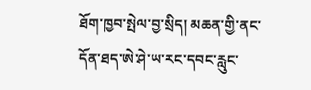ཐོག་ཁྱབ་སྤེལ་བྱ་སྲིད། མཆན་གྱི་ནང་དོན་ཐད་ཨེ་ཤེ་ཡ་རང་དབང་རླུང་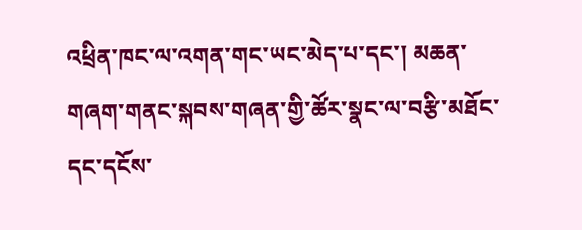འཕྲིན་ཁང་ལ་འགན་གང་ཡང་མེད་པ་དང་། མཆན་གཞག་གནང་སྐབས་གཞན་གྱི་ཚོར་སྣང་ལ་བརྩི་མཐོང་དང་དངོས་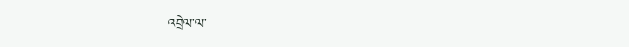འབྲེལ་ལ་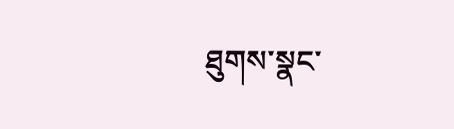ཐུགས་སྣང་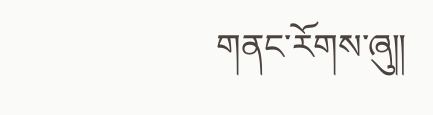གནང་རོགས་ཞུ༎